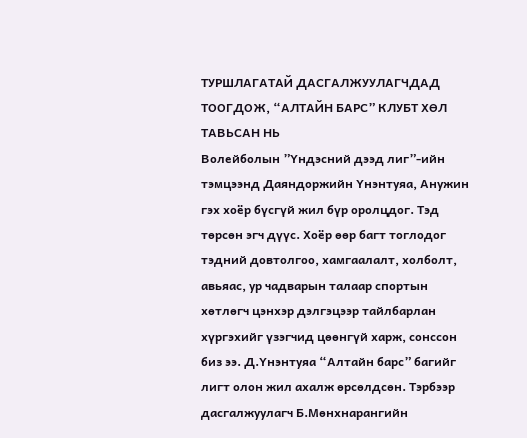ТУРШЛАГАТАЙ ДАСГАЛЖУУЛАГЧДАД ТООГДОЖ, “АЛТАЙН БАРС” КЛУБТ ХӨЛ ТАВЬСАН НЬ
Волейболын ”Үндэсний дээд лиг”-ийн тэмцээнд Даяндоржийн Үнэнтуяа, Анужин гэх хоёр бүсгүй жил бүр оролцдог. Тэд төрсөн эгч дүүс. Хоёр өөр багт тоглодог тэдний довтолгоо, хамгаалалт, холболт, авьяас, ур чадварын талаар спортын хөтлөгч цэнхэр дэлгэцээр тайлбарлан хүргэхийг үзэгчид цөөнгүй харж, сонссон биз ээ. Д.Үнэнтуяа “Алтайн барс” багийг лигт олон жил ахалж өрсөлдсөн. Тэрбээр дасгалжуулагч Б.Мөнхнарангийн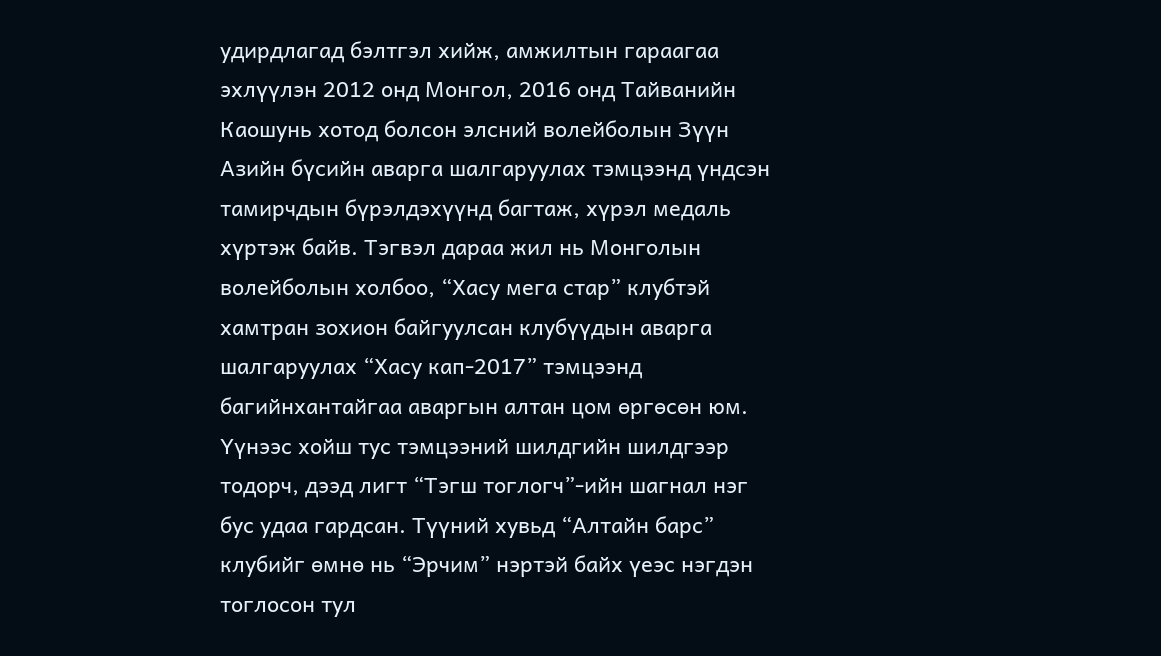удирдлагад бэлтгэл хийж, амжилтын гараагаа эхлүүлэн 2012 онд Монгол, 2016 онд Тайванийн Каошунь хотод болсон элсний волейболын Зүүн Азийн бүсийн аварга шалгаруулах тэмцээнд үндсэн тамирчдын бүрэлдэхүүнд багтаж, хүрэл медаль хүртэж байв. Тэгвэл дараа жил нь Монголын волейболын холбоо, “Хасу мега стар” клубтэй хамтран зохион байгуулсан клубүүдын аварга шалгаруулах “Хасу кап-2017” тэмцээнд багийнхантайгаа аваргын алтан цом өргөсөн юм. Үүнээс хойш тус тэмцээний шилдгийн шилдгээр тодорч, дээд лигт “Тэгш тоглогч”-ийн шагнал нэг бус удаа гардсан. Түүний хувьд “Алтайн барс” клубийг өмнө нь “Эрчим” нэртэй байх үеэс нэгдэн тоглосон тул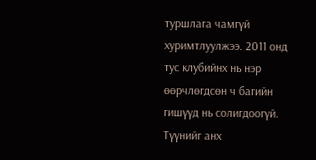туршлага чамгүй хуримтлуулжээ. 2011 онд тус клубийнх нь нэр өөрчлөгдсөн ч багийн гишүүд нь солигдоогүй. Түүнийг анх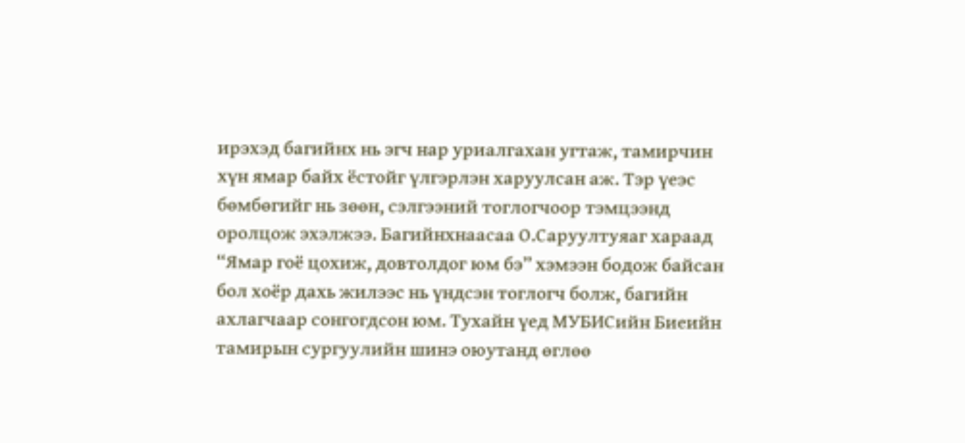ирэхэд багийнх нь эгч нар уриалгахан угтаж, тамирчин хүн ямар байх ёстойг үлгэрлэн харуулсан аж. Тэр үеэс бөмбөгийг нь зөөн, сэлгээний тоглогчоор тэмцээнд оролцож эхэлжээ. Багийнхнаасаа О.Саруултуяаг хараад “Ямар гоё цохиж, довтолдог юм бэ” хэмээн бодож байсан бол хоёр дахь жилээс нь үндсэн тоглогч болж, багийн ахлагчаар сонгогдсон юм. Тухайн үед МУБИСийн Биеийн тамирын сургуулийн шинэ оюутанд өглөө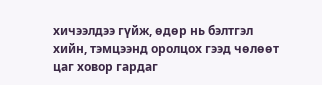хичээлдээ гүйж, өдөр нь бэлтгэл хийн, тэмцээнд оролцох гээд чөлөөт цаг ховор гардаг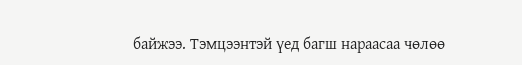байжээ. Тэмцээнтэй үед багш нараасаа чөлөө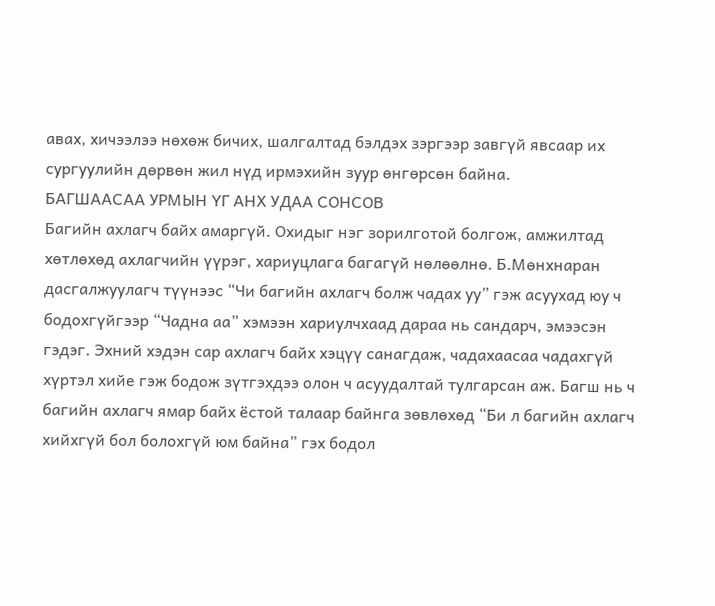авах, хичээлээ нөхөж бичих, шалгалтад бэлдэх зэргээр завгүй явсаар их сургуулийн дөрвөн жил нүд ирмэхийн зуур өнгөрсөн байна.
БАГШААСАА УРМЫН ҮГ АНХ УДАА СОНСОВ
Багийн ахлагч байх амаргүй. Охидыг нэг зорилготой болгож, амжилтад хөтлөхөд ахлагчийн үүрэг, хариуцлага багагүй нөлөөлнө. Б.Мөнхнаран дасгалжуулагч түүнээс “Чи багийн ахлагч болж чадах уу” гэж асуухад юу ч бодохгүйгээр “Чадна аа” хэмээн хариулчхаад дараа нь сандарч, эмээсэн гэдэг. Эхний хэдэн сар ахлагч байх хэцүү санагдаж, чадахаасаа чадахгүй хүртэл хийе гэж бодож зүтгэхдээ олон ч асуудалтай тулгарсан аж. Багш нь ч багийн ахлагч ямар байх ёстой талаар байнга зөвлөхөд “Би л багийн ахлагч хийхгүй бол болохгүй юм байна” гэх бодол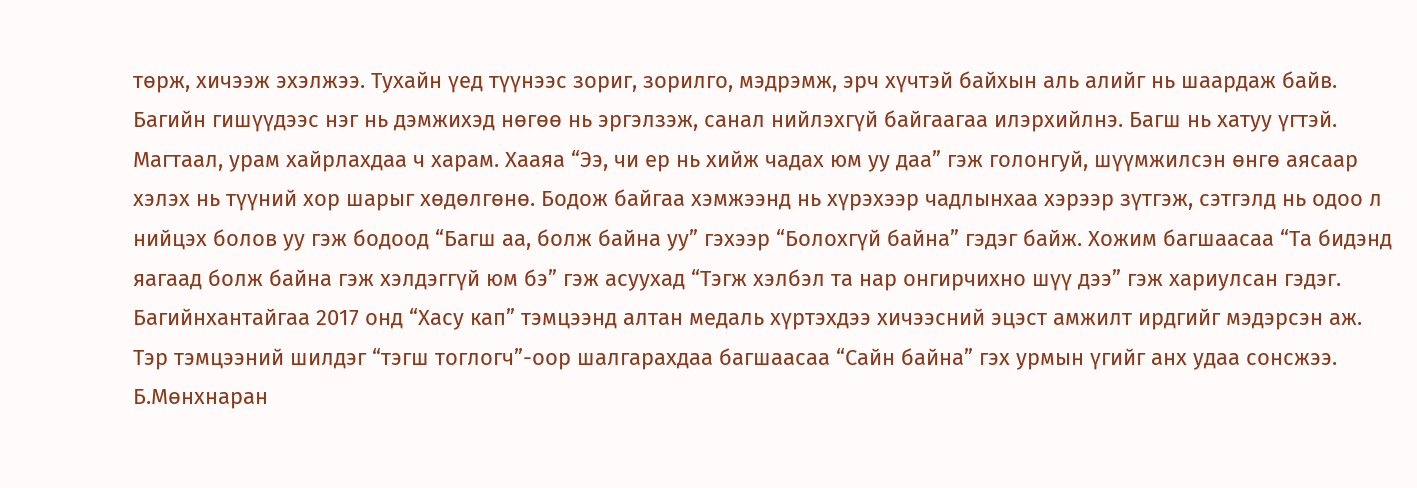төрж, хичээж эхэлжээ. Тухайн үед түүнээс зориг, зорилго, мэдрэмж, эрч хүчтэй байхын аль алийг нь шаардаж байв.
Багийн гишүүдээс нэг нь дэмжихэд нөгөө нь эргэлзэж, санал нийлэхгүй байгаагаа илэрхийлнэ. Багш нь хатуу үгтэй. Магтаал, урам хайрлахдаа ч харам. Хааяа “Ээ, чи ер нь хийж чадах юм уу даа” гэж голонгуй, шүүмжилсэн өнгө аясаар хэлэх нь түүний хор шарыг хөдөлгөнө. Бодож байгаа хэмжээнд нь хүрэхээр чадлынхаа хэрээр зүтгэж, сэтгэлд нь одоо л нийцэх болов уу гэж бодоод “Багш аа, болж байна уу” гэхээр “Болохгүй байна” гэдэг байж. Хожим багшаасаа “Та бидэнд яагаад болж байна гэж хэлдэггүй юм бэ” гэж асуухад “Тэгж хэлбэл та нар онгирчихно шүү дээ” гэж хариулсан гэдэг. Багийнхантайгаа 2017 онд “Хасу кап” тэмцээнд алтан медаль хүртэхдээ хичээсний эцэст амжилт ирдгийг мэдэрсэн аж. Тэр тэмцээний шилдэг “тэгш тоглогч”-оор шалгарахдаа багшаасаа “Сайн байна” гэх урмын үгийг анх удаа сонсжээ. Б.Мөнхнаран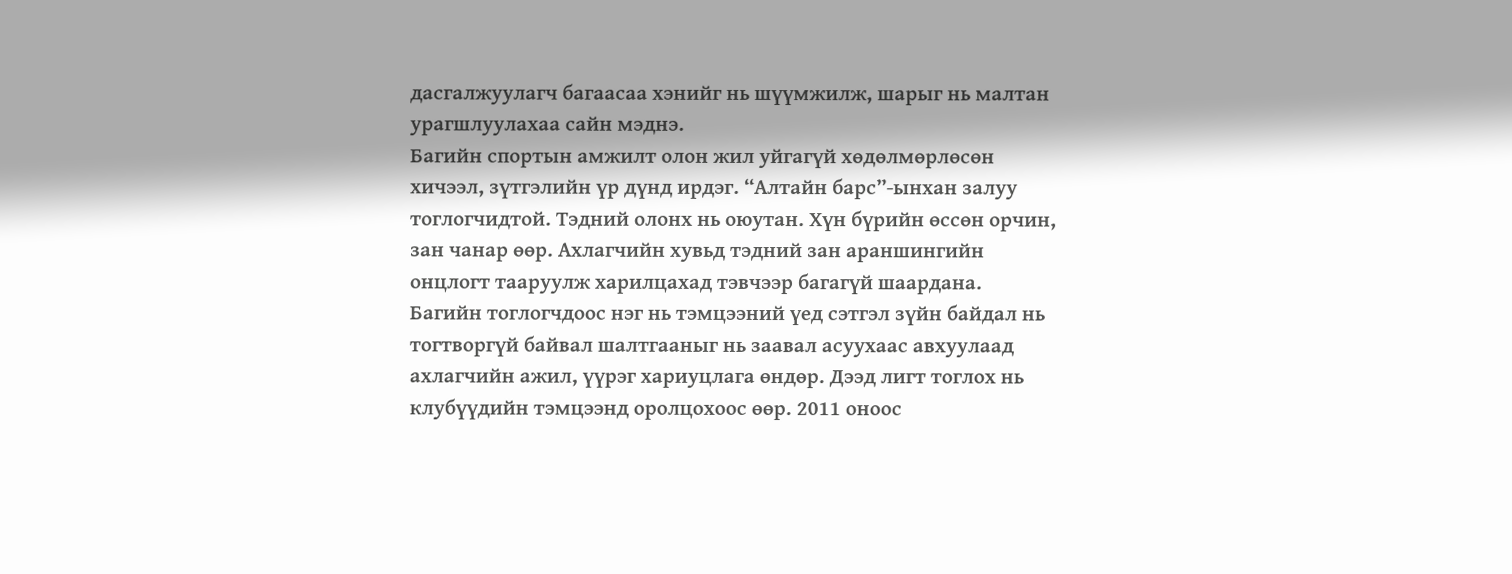дасгалжуулагч багаасаа хэнийг нь шүүмжилж, шарыг нь малтан урагшлуулахаа сайн мэднэ.
Багийн спортын амжилт олон жил уйгагүй хөдөлмөрлөсөн хичээл, зүтгэлийн үр дүнд ирдэг. “Алтайн барс”-ынхан залуу тоглогчидтой. Тэдний олонх нь оюутан. Хүн бүрийн өссөн орчин, зан чанар өөр. Ахлагчийн хувьд тэдний зан араншингийн онцлогт тааруулж харилцахад тэвчээр багагүй шаардана. Багийн тоглогчдоос нэг нь тэмцээний үед сэтгэл зүйн байдал нь тогтворгүй байвал шалтгааныг нь заавал асуухаас авхуулаад ахлагчийн ажил, үүрэг хариуцлага өндөр. Дээд лигт тоглох нь клубүүдийн тэмцээнд оролцохоос өөр. 2011 оноос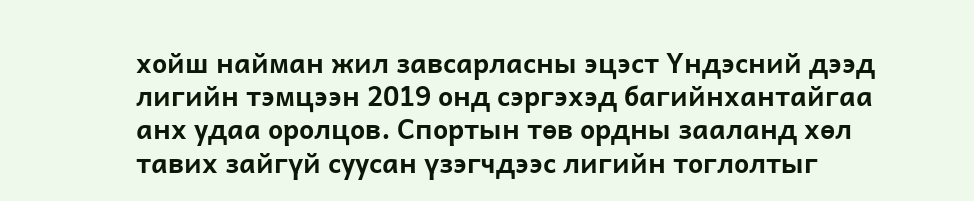хойш найман жил завсарласны эцэст Үндэсний дээд лигийн тэмцээн 2019 онд сэргэхэд багийнхантайгаа анх удаа оролцов. Спортын төв ордны зааланд хөл тавих зайгүй суусан үзэгчдээс лигийн тоглолтыг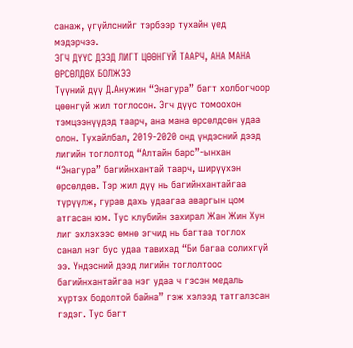санаж, үгүйлснийг тэрбээр тухайн үед мэдэрчээ.
ЭГЧ ДҮҮС ДЭЭД ЛИГТ ЦӨӨНГҮЙ ТААРЧ, АНА МАНА ӨРСӨЛДӨХ БОЛЖЭЭ
Түүний дүү Д.Анужин “Энагура” багт холбогчоор цөөнгүй жил тоглосон. Эгч дүүс томоохон тэмцээнүүдэд таарч, ана мана өрсөлдсөн удаа олон. Тухайлбал, 2019-2020 онд үндэсний дээд лигийн тоглолтод “Алтайн барс”-ынхан “Энагура” багийнхантай таарч, ширүүхэн өрсөлдөв. Тэр жил дүү нь багийнхантайгаа түрүүлж, гурав дахь удаагаа аваргын цом атгасан юм. Тус клубийн захирал Жан Жин Хун лиг эхлэхээс өмнө эгчид нь багтаа тоглох санал нэг бус удаа тавихад “Би багаа солихгүй ээ. Үндэсний дээд лигийн тоглолтоос багийнхантайгаа нэг удаа ч гэсэн медаль хүртэх бодолтой байна” гэж хэлээд татгалзсан гэдэг. Тус багт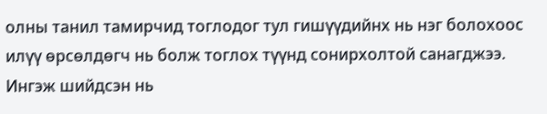олны танил тамирчид тоглодог тул гишүүдийнх нь нэг болохоос илүү өрсөлдөгч нь болж тоглох түүнд сонирхолтой санагджээ. Ингэж шийдсэн нь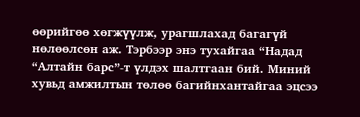өөрийгөө хөгжүүлж, урагшлахад багагүй нөлөөлсөн аж. Тэрбээр энэ тухайгаа “Надад “Алтайн барс”-т үлдэх шалтгаан бий. Миний хувьд амжилтын төлөө багийнхантайгаа эцсээ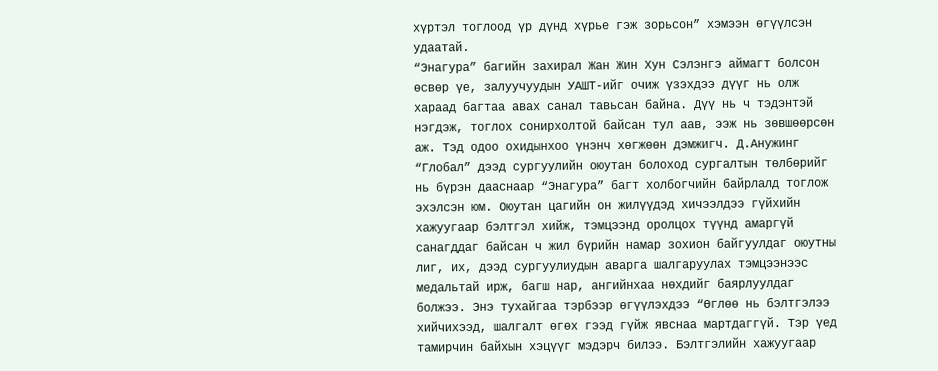хүртэл тоглоод үр дүнд хүрье гэж зорьсон” хэмээн өгүүлсэн удаатай.
“Энагура” багийн захирал Жан Жин Хун Сэлэнгэ аймагт болсон өсвөр үе, залуучуудын УАШТ-ийг очиж үзэхдээ дүүг нь олж хараад багтаа авах санал тавьсан байна. Дүү нь ч тэдэнтэй нэгдэж, тоглох сонирхолтой байсан тул аав, ээж нь зөвшөөрсөн аж. Тэд одоо охидынхоо үнэнч хөгжөөн дэмжигч. Д.Анужинг “Глобал” дээд сургуулийн оюутан болоход сургалтын төлбөрийг нь бүрэн дааснаар “Энагура” багт холбогчийн байрлалд тоглож эхэлсэн юм. Оюутан цагийн он жилүүдэд хичээлдээ гүйхийн хажуугаар бэлтгэл хийж, тэмцээнд оролцох түүнд амаргүй санагддаг байсан ч жил бүрийн намар зохион байгуулдаг оюутны лиг, их, дээд сургуулиудын аварга шалгаруулах тэмцээнээс медальтай ирж, багш нар, ангийнхаа нөхдийг баярлуулдаг болжээ. Энэ тухайгаа тэрбээр өгүүлэхдээ “Өглөө нь бэлтгэлээ хийчихээд, шалгалт өгөх гээд гүйж явснаа мартдаггүй. Тэр үед тамирчин байхын хэцүүг мэдэрч билээ. Бэлтгэлийн хажуугаар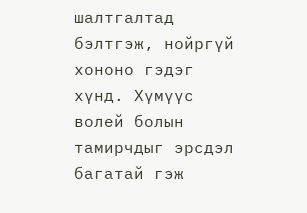шалтгалтад бэлтгэж, нойргүй хононо гэдэг хүнд. Хүмүүс волей болын тамирчдыг эрсдэл багатай гэж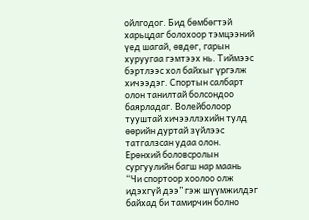ойлгодог. Бид бөмбөгтэй харьцдаг болохоор тэмцээний үед шагай, өвдөг, гарын хуруугаа гэмтээх нь. Тиймээс бэртлээс хол байхыг үргэлж хичээдэг. Спортын салбарт олон танилтай болсондоо баярладаг. Волейболоор тууштай хичээллэхийн тулд өөрийн дуртай зүйлээс татгалзсан удаа олон. Ерөнхий боловсролын сургуулийн багш нар маань “Чи спортоор хоолоо олж идэхгүй дээ” гэж шүүмжилдэг байхад би тамирчин болно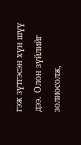гэж зүтгэсэн хүн шүү дээ. Олон зүйлийг золиосолж,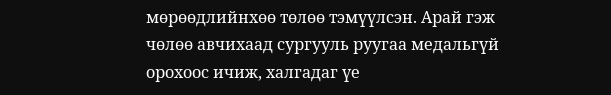мөрөөдлийнхөө төлөө тэмүүлсэн. Арай гэж чөлөө авчихаад сургууль руугаа медальгүй орохоос ичиж, халгадаг үе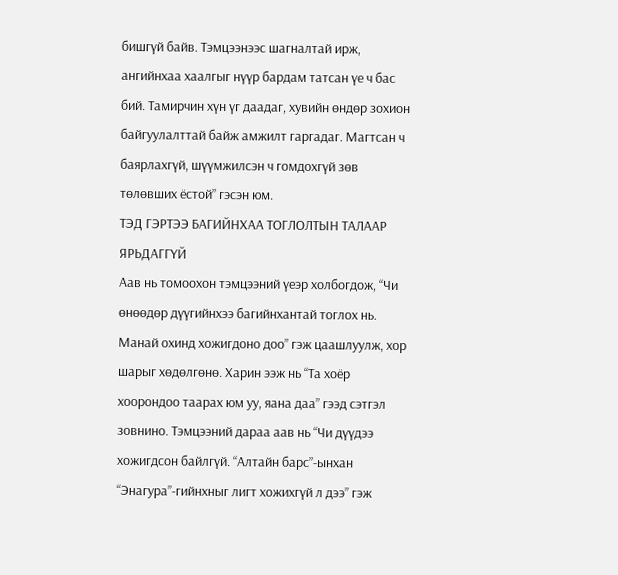бишгүй байв. Тэмцээнээс шагналтай ирж, ангийнхаа хаалгыг нүүр бардам татсан үе ч бас бий. Тамирчин хүн үг даадаг, хувийн өндөр зохион байгуулалттай байж амжилт гаргадаг. Магтсан ч баярлахгүй, шүүмжилсэн ч гомдохгүй зөв төлөвших ёстой” гэсэн юм.
ТЭД ГЭРТЭЭ БАГИЙНХАА ТОГЛОЛТЫН ТАЛААР ЯРЬДАГГҮЙ
Аав нь томоохон тэмцээний үеэр холбогдож, “Чи өнөөдөр дүүгийнхээ багийнхантай тоглох нь. Манай охинд хожигдоно доо” гэж цаашлуулж, хор шарыг хөдөлгөнө. Харин ээж нь “Та хоёр хоорондоо таарах юм уу, яана даа” гээд сэтгэл зовнино. Тэмцээний дараа аав нь “Чи дүүдээ хожигдсон байлгүй. “Алтайн барс”-ынхан “Энагура”-гийнхныг лигт хожихгүй л дээ” гэж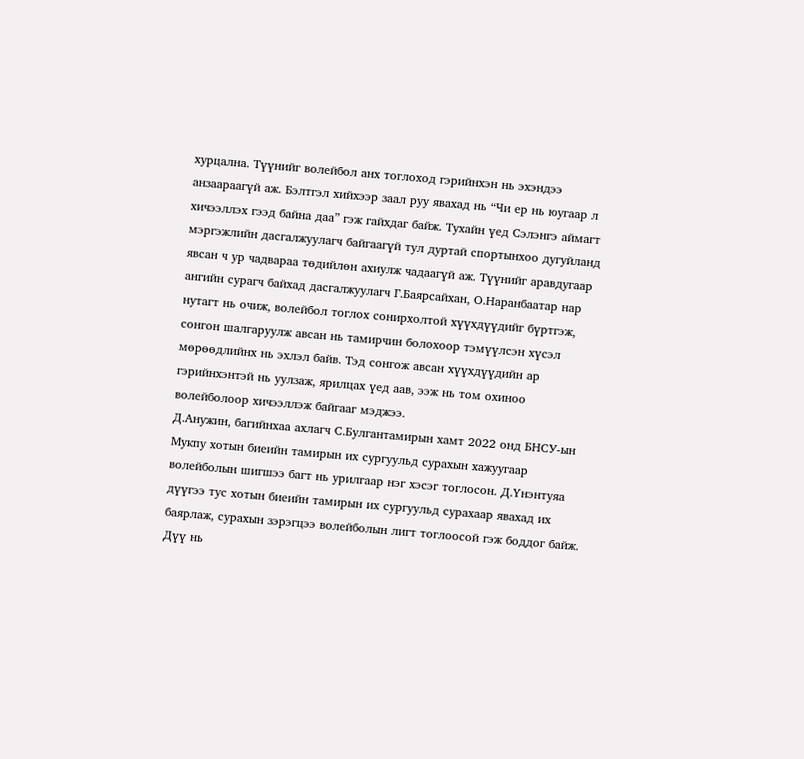хурцална. Түүнийг волейбол анх тоглоход гэрийнхэн нь эхэндээ анзаараагүй аж. Бэлтгэл хийхээр заал руу явахад нь “Чи ер нь юугаар л хичээллэх гээд байна даа” гэж гайхдаг байж. Тухайн үед Сэлэнгэ аймагт мэргэжлийн дасгалжуулагч байгаагүй тул дуртай спортынхоо дугуйланд явсан ч ур чадвараа төдийлөн ахиулж чадаагүй аж. Түүнийг аравдугаар ангийн сурагч байхад дасгалжуулагч Г.Баярсайхан, О.Наранбаатар нар нутагт нь очиж, волейбол тоглох сонирхолтой хүүхдүүдийг бүртгэж, сонгон шалгаруулж авсан нь тамирчин болохоор тэмүүлсэн хүсэл мөрөөдлийнх нь эхлэл байв. Тэд сонгож авсан хүүхдүүдийн ар гэрийнхэнтэй нь уулзаж, ярилцах үед аав, ээж нь том охиноо волейболоор хичээллэж байгааг мэджээ.
Д.Анужин, багийнхаа ахлагч С.Булгантамирын хамт 2022 онд БНСУ-ын Мукпу хотын биеийн тамирын их сургуульд сурахын хажуугаар волейболын шигшээ багт нь урилгаар нэг хэсэг тоглосон. Д.Үнэнтуяа дүүгээ тус хотын биеийн тамирын их сургуульд сурахаар явахад их баярлаж, сурахын зэрэгцээ волейболын лигт тоглоосой гэж боддог байж. Дүү нь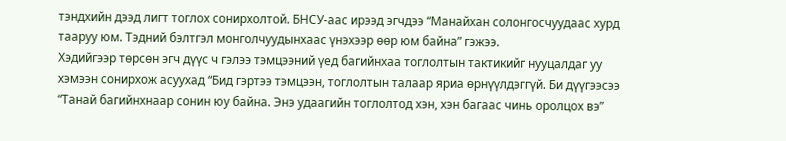тэндхийн дээд лигт тоглох сонирхолтой. БНСУ-аас ирээд эгчдээ “Манайхан солонгосчуудаас хурд тааруу юм. Тэдний бэлтгэл монголчуудынхаас үнэхээр өөр юм байна” гэжээ.
Хэдийгээр төрсөн эгч дүүс ч гэлээ тэмцээний үед багийнхаа тоглолтын тактикийг нууцалдаг уу хэмээн сонирхож асуухад “Бид гэртээ тэмцээн, тоглолтын талаар яриа өрнүүлдэггүй. Би дүүгээсээ “Танай багийнхнаар сонин юу байна. Энэ удаагийн тоглолтод хэн, хэн багаас чинь оролцох вэ”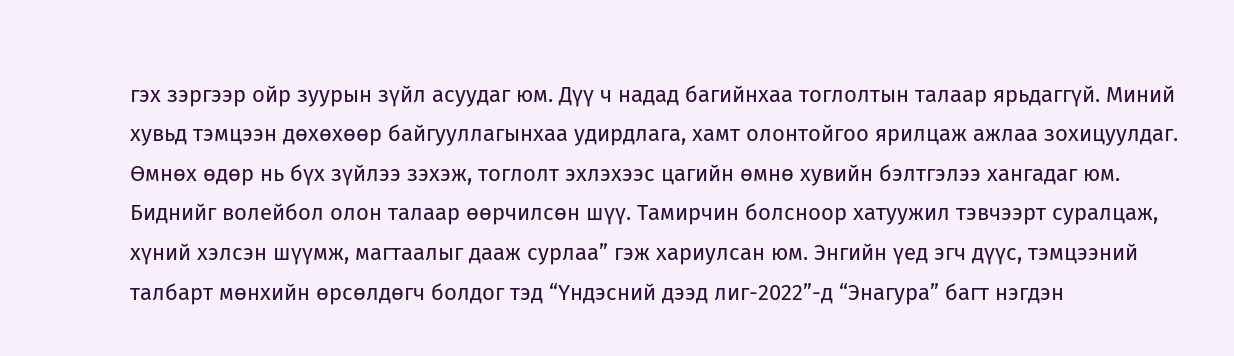гэх зэргээр ойр зуурын зүйл асуудаг юм. Дүү ч надад багийнхаа тоглолтын талаар ярьдаггүй. Миний хувьд тэмцээн дөхөхөөр байгууллагынхаа удирдлага, хамт олонтойгоо ярилцаж ажлаа зохицуулдаг. Өмнөх өдөр нь бүх зүйлээ зэхэж, тоглолт эхлэхээс цагийн өмнө хувийн бэлтгэлээ хангадаг юм. Биднийг волейбол олон талаар өөрчилсөн шүү. Тамирчин болсноор хатуужил тэвчээрт суралцаж, хүний хэлсэн шүүмж, магтаалыг дааж сурлаа” гэж хариулсан юм. Энгийн үед эгч дүүс, тэмцээний талбарт мөнхийн өрсөлдөгч болдог тэд “Үндэсний дээд лиг-2022”-д “Энагура” багт нэгдэн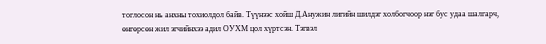тоглосон нь анхны тохиолдол байв. Түүнээс хойш Д.Анужин лигийн шилдэг холбогчоор нэг бус удаа шалгарч, өнгөрсөн жил эгчийнхээ адил ОУХМ цол хүртсэн. Тэгвэл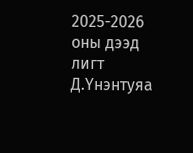2025-2026 оны дээд лигт Д.Үнэнтуяа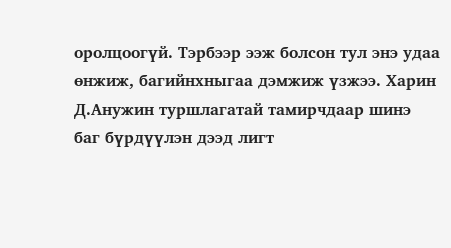оролцоогүй. Тэрбээр ээж болсон тул энэ удаа өнжиж, багийнхныгаа дэмжиж үзжээ. Харин Д.Анужин туршлагатай тамирчдаар шинэ баг бүрдүүлэн дээд лигт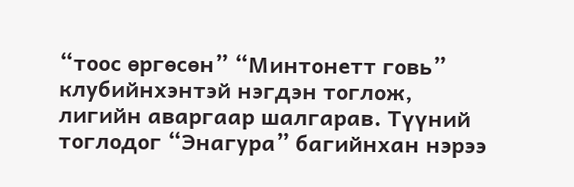“тоос өргөсөн” “Минтонетт говь” клубийнхэнтэй нэгдэн тоглож, лигийн аваргаар шалгарав. Түүний тоглодог “Энагура” багийнхан нэрээ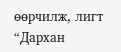өөрчилж, лигт “Дархан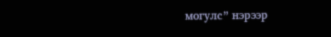могулс” нэрээр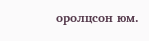оролцсон юм.